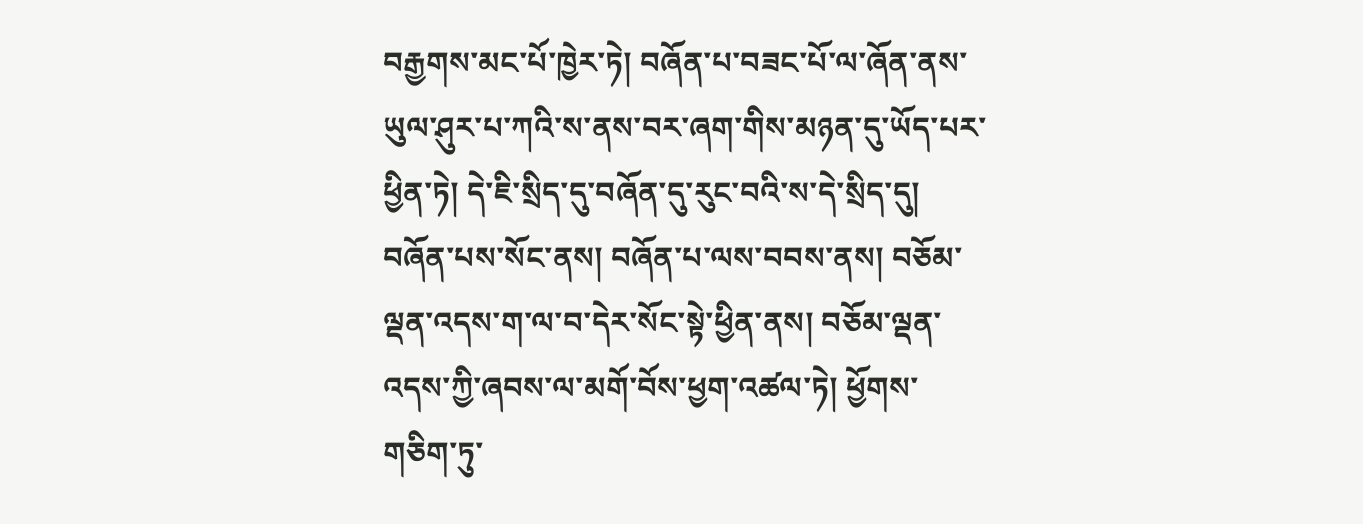བརྒྱགས་མང་པོ་ཁྱེར་ཏེ། བཞོན་པ་བཟང་པོ་ལ་ཞོན་ནས་ཡུལ་ཤུར་པ་ཀའི་ས་ནས་བར་ཞག་གིས་མཉན་དུ་ཡོད་པར་ཕྱིན་ཏེ། དེ་ཇི་སྲིད་དུ་བཞོན་དུ་རུང་བའི་ས་དེ་སྲིད་དུ། བཞོན་པས་སོང་ནས། བཞོན་པ་ལས་བབས་ནས། བཅོམ་ལྡན་འདས་ག་ལ་བ་དེར་སོང་སྟེ་ཕྱིན་ནས། བཅོམ་ལྡན་འདས་ཀྱི་ཞབས་ལ་མགོ་བོས་ཕྱག་འཚལ་ཏེ། ཕྱོགས་གཅིག་ཏུ་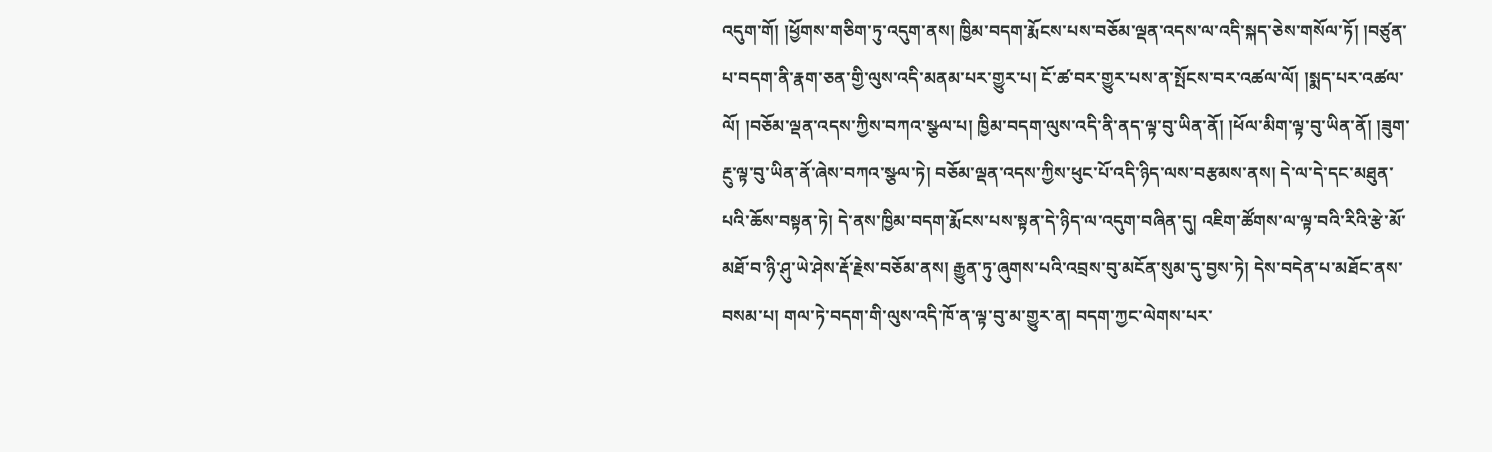འདུག་གོ། །ཕྱོགས་གཅིག་ཏུ་འདུག་ནས། ཁྱིམ་བདག་རྨོངས་པས་བཅོམ་ལྡན་འདས་ལ་འདི་སྐད་ཅེས་གསོལ་ཏོ། །བཙུན་པ་བདག་ནི་རྣག་ཅན་གྱི་ལུས་འདི་མནམ་པར་གྱུར་པ། ངོ་ཚ་བར་གྱུར་པས་ན་སྤོངས་བར་འཚལ་ལོ། །སྨད་པར་འཚལ་ལོ། །བཅོམ་ལྡན་འདས་ཀྱིས་བཀའ་སྩལ་པ། ཁྱིམ་བདག་ལུས་འདི་ནི་ནད་ལྟ་བུ་ཡིན་ནོ། །ཕོལ་མིག་ལྟ་བུ་ཡིན་ནོ། །ཟུག་རྔུ་ལྟ་བུ་ཡིན་ནོ་ཞེས་བཀའ་སྩལ་ཏེ། བཅོམ་ལྡན་འདས་ཀྱིས་ཕུང་པོ་འདི་ཉིད་ལས་བརྩམས་ནས། དེ་ལ་དེ་དང་མཐུན་པའི་ཆོས་བསྟན་ཏེ། དེ་ནས་ཁྱིམ་བདག་རྨོངས་པས་སྟན་དེ་ཉིད་ལ་འདུག་བཞིན་དུ། འཇིག་ཚོགས་ལ་ལྟ་བའི་རིའི་རྩེ་མོ་མཐོ་བ་ཉི་ཤུ་ཡེ་ཤེས་རྡོ་རྗེས་བཅོམ་ནས། རྒྱུན་ཏུ་ཞུགས་པའི་འབྲས་བུ་མངོན་སུམ་དུ་བྱས་ཏེ། དེས་བདེན་པ་མཐོང་ནས་བསམ་པ། གལ་ཏེ་བདག་གི་ལུས་འདི་ཁོ་ན་ལྟ་བུ་མ་གྱུར་ན། བདག་ཀྱང་ལེགས་པར་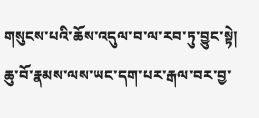གསུངས་པའི་ཆོས་འདུལ་བ་ལ་རབ་ཏུ་བྱུང་སྟེ། ཆུ་བོ་རྣམས་ལས་ཡང་དག་པར་རྒལ་བར་བྱ་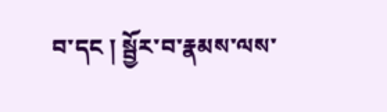བ་དང ། སྦྱོར་བ་རྣམས་ལས་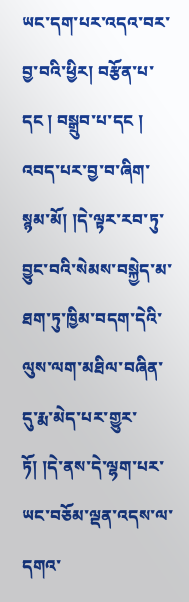ཡང་དག་པར་འདའ་བར་བྱ་བའི་ཕྱིར། བརྩོན་པ་དང ། བསྒྲུབ་པ་དང ། འབད་པར་བྱ་བ་ཞིག་སྙམ་མོ། །དེ་ལྟར་རབ་ཏུ་བྱུང་བའི་སེམས་བསྐྱེད་མ་ཐག་ཏུ་ཁྱིམ་བདག་དེའི་ལུས་ལག་མཐིལ་བཞིན་དུ་རྨ་མེད་པར་གྱུར་ཏོ། །དེ་ནས་དེ་ལྷག་པར་ཡང་བཅོམ་ལྡན་འདས་ལ་དགའ་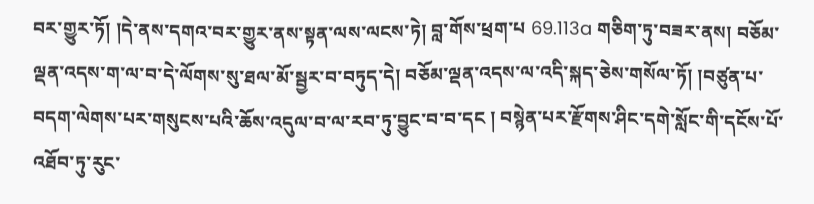བར་གྱུར་ཏོ། །དེ་ནས་དགའ་བར་གྱུར་ནས་སྟན་ལས་ལངས་ཏེ། བླ་གོས་ཕྲག་པ 69.113a གཅིག་ཏུ་བཟར་ནས། བཅོམ་ལྡན་འདས་ག་ལ་བ་དེ་ལོགས་སུ་ཐལ་མོ་སྦྱར་བ་བཏུད་དེ། བཅོམ་ལྡན་འདས་ལ་འདི་སྐད་ཅེས་གསོལ་ཏོ། །བཙུན་པ་བདག་ལེགས་པར་གསུངས་པའི་ཆོས་འདུལ་བ་ལ་རབ་ཏུ་བྱུང་བ་བ་དང ། བསྙེན་པར་རྫོགས་ཤིང་དགེ་སློང་གི་དངོས་པོ་འཐོབ་ཏུ་རུང་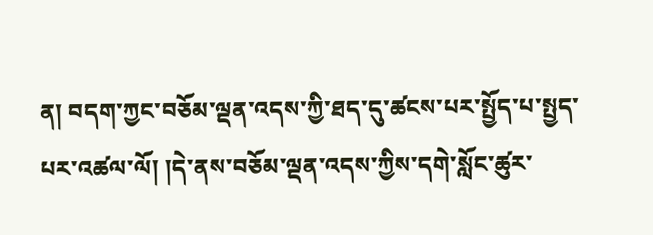ན། བདག་ཀྱང་བཅོམ་ལྡན་འདས་ཀྱི་ཐད་དུ་ཚངས་པར་སྤྱོད་པ་སྤྱད་པར་འཚལ་ལོ། །དེ་ནས་བཅོམ་ལྡན་འདས་ཀྱིས་དགེ་སློང་ཚུར་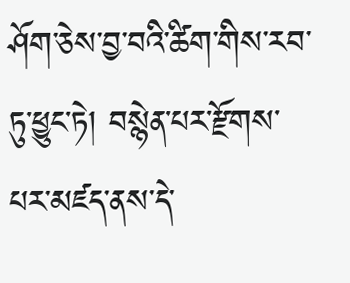ཤོག་ཅེས་བྱ་བའི་ཚིག་གིས་རབ་ཏུ་ཕྱུང་ཏེ། བསྙེན་པར་རྫོགས་པར་མཛད་ནས་དེ་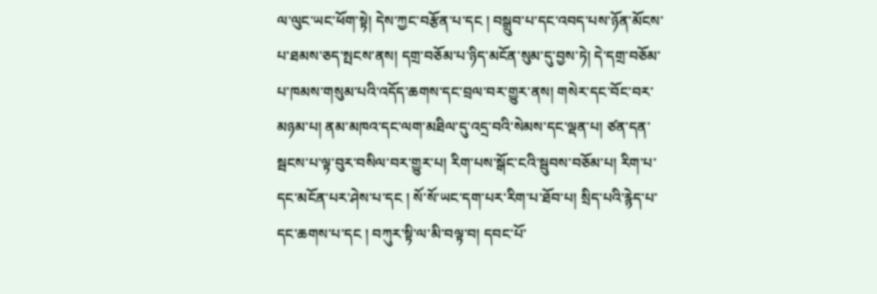ལ་ལུང་ཡང་ཕོག་སྟེ། དེས་ཀྱང་བརྩོན་པ་དང ། བསྒྲུབ་པ་དང་འབད་པས་ཉོན་མོངས་པ་ཐམས་ཅད་སྤངས་ནས། དགྲ་བཅོམ་པ་ཉིད་མངོན་སུམ་དུ་བྱས་ཏེ། དེ་དགྲ་བཅོམ་པ་ཁམས་གསུམ་པའི་འདོད་ཆགས་དང་བྲལ་བར་གྱུར་ནས། གསེར་དང་བོང་བར་མཉམ་པ། ནམ་མཁའ་དང་ལག་མཐིལ་དུ་འདྲ་བའི་སེམས་དང་ལྡན་པ། ཙན་དན་སྦངས་པ་ལྟ་བུར་བསིལ་བར་གྱུར་པ། རིག་པས་སྒོང་ངའི་སྦུབས་བཅོམ་པ། རིག་པ་དང་མངོན་པར་ཤེས་པ་དང ། སོ་སོ་ཡང་དག་པར་རིག་པ་ཐོབ་པ། སྲིད་པའི་རྙེད་པ་དང་ཆགས་པ་དང ། བཀུར་སྟི་ལ་མི་བལྟ་བ། དབང་པོ་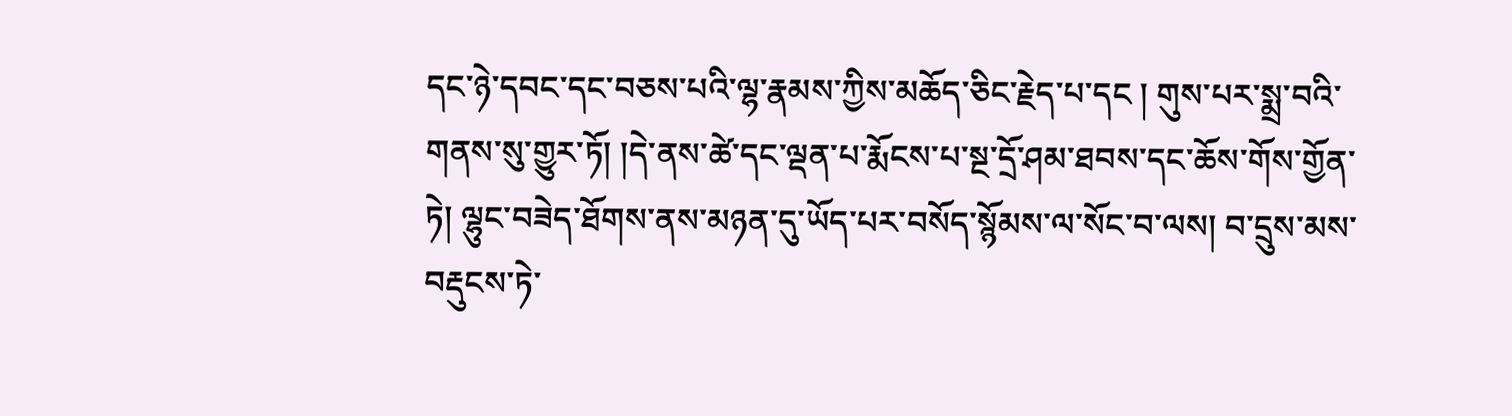དང་ཉེ་དབང་དང་བཅས་པའི་ལྷ་རྣམས་ཀྱིས་མཆོད་ཅིང་རྗེད་པ་དང ། གུས་པར་སྨྲ་བའི་གནས་སུ་གྱུར་ཏོ། །དེ་ནས་ཚེ་དང་ལྡན་པ་རྨོངས་པ་སྔ་དྲོ་ཤམ་ཐབས་དང་ཆོས་གོས་གྱོན་ཏེ། ལྷུང་བཟེད་ཐོགས་ནས་མཉན་དུ་ཡོད་པར་བསོད་སྙོམས་ལ་སོང་བ་ལས། བ་དྲུས་མས་བརྡུངས་ཏེ་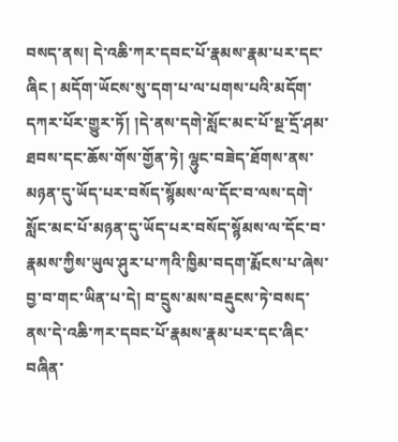བསད་ནས། དེ་འཆི་ཀར་དབང་པོ་རྣམས་རྣམ་པར་དང་ཞིང ། མདོག་ཡོངས་སུ་དག་པ་ལ་པགས་པའི་མདོག་དཀར་པོར་གྱུར་ཏོ། །དེ་ནས་དགེ་སློང་མང་པོ་སྔ་དྲོ་ཤམ་ཐབས་དང་ཆོས་གོས་གྱོན་ཏེ། ལྷུང་བཟེད་ཐོགས་ནས་མཉན་དུ་ཡོད་པར་བསོད་སྙོམས་ལ་དོང་བ་ལས་དགེ་སློང་མང་པོ་མཉན་དུ་ཡོད་པར་བསོད་སྙོམས་ལ་དོང་བ་རྣམས་ཀྱིས་ཡུལ་ཤུར་པ་ཀའི་ཁྱིམ་བདག་རྨོངས་པ་ཞེས་བྱ་བ་གང་ཡིན་པ་དེ། བ་དྲུས་མས་བརྡུངས་ཏེ་བསད་ནས་དེ་འཆི་ཀར་དབང་པོ་རྣམས་རྣམ་པར་དང་ཞིང་བཞིན་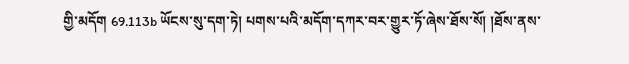གྱི་མདོག 69.113b ཡོངས་སུ་དག་ཏེ། པགས་པའི་མདོག་དཀར་བར་གྱུར་ཏོ་ཞེས་ཐོས་སོ། །ཐོས་ནས་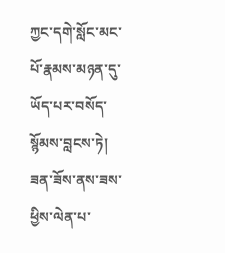ཀྱང་དགེ་སློང་མང་པོ་རྣམས་མཉན་དུ་ཡོད་པར་བསོད་སྙོམས་བླངས་ཏེ། ཟན་ཟོས་ནས་ཟས་ཕྱིས་ལེན་པ་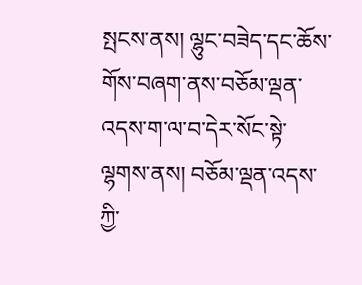སྤངས་ནས། ལྷུང་བཟེད་དང་ཆོས་གོས་བཞག་ནས་བཅོམ་ལྡན་འདས་ག་ལ་བ་དེར་སོང་སྟེ་ལྷགས་ནས། བཅོམ་ལྡན་འདས་ཀྱི་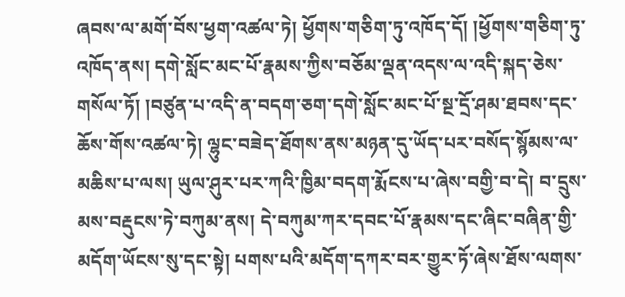ཞབས་ལ་མགོ་བོས་ཕྱག་འཚལ་ཏེ། ཕྱོགས་གཅིག་ཏུ་འཁོད་དོ། །ཕྱོགས་གཅིག་ཏུ་འཁོད་ནས། དགེ་སློང་མང་པོ་རྣམས་ཀྱིས་བཅོམ་ལྡན་འདས་ལ་འདི་སྐད་ཅེས་གསོལ་ཏོ། །བཙུན་པ་འདི་ན་བདག་ཅག་དགེ་སློང་མང་པོ་སྔ་དྲོ་ཤམ་ཐབས་དང་ཆོས་གོས་འཚལ་ཏེ། ལྷུང་བཟེད་ཐོགས་ནས་མཉན་དུ་ཡོད་པར་བསོད་སྙོམས་ལ་མཆིས་པ་ལས། ཡུལ་ཤུར་པར་ཀའི་ཁྱིམ་བདག་རྨོངས་པ་ཞེས་བགྱི་བ་དེ། བ་དྲུས་མས་བརྡུངས་ཏེ་བཀུམ་ནས། དེ་བཀུམ་ཀར་དབང་པོ་རྣམས་དང་ཞིང་བཞིན་གྱི་མདོག་ཡོངས་སུ་དང་སྟེ། པགས་པའི་མདོག་དཀར་བར་གྱུར་ཏོ་ཞེས་ཐོས་ལགས་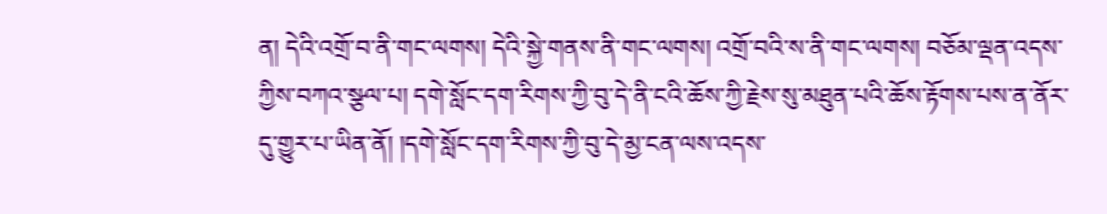ན། དེའི་འགྲོ་བ་ནི་གང་ལགས། དེའི་སྐྱེ་གནས་ནི་གང་ལགས། འགྲོ་བའི་ས་ནི་གང་ལགས། བཅོམ་ལྡན་འདས་ཀྱིས་བཀའ་སྩལ་པ། དགེ་སློང་དག་རིགས་ཀྱི་བུ་དེ་ནི་ངའི་ཆོས་ཀྱི་རྗེས་སུ་མཐུན་པའི་ཆོས་རྟོགས་པས་ན་ནོར་དུ་གྱུར་པ་ཡིན་ནོ། །དགེ་སློང་དག་རིགས་ཀྱི་བུ་དེ་མྱ་ངན་ལས་འདས་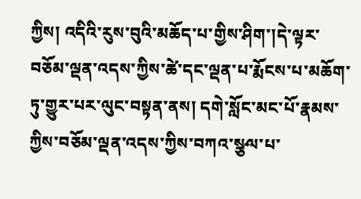ཀྱིས། འདིའི་རུས་བུའི་མཆོད་པ་གྱིས་ཤིག་།དེ་ལྟར་བཅོམ་ལྡན་འདས་ཀྱིས་ཚེ་དང་ལྡན་པ་རྨོངས་པ་མཆོག་ཏུ་གྱུར་པར་ལུང་བསྟན་ནས། དགེ་སློང་མང་པོ་རྣམས་ཀྱིས་བཅོམ་ལྡན་འདས་ཀྱིས་བཀའ་སྩལ་པ་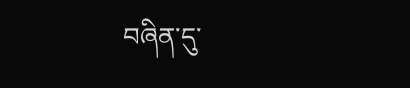བཞིན་དུ་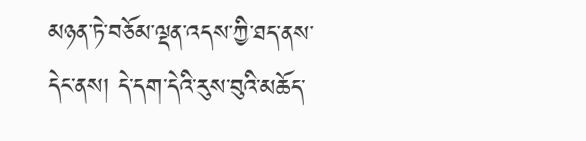མཉན་ཏེ་བཅོམ་ལྡན་འདས་ཀྱི་ཐད་ནས་དེང་ནས། དེ་དག་དེའི་རུས་བུའི་མཆོད་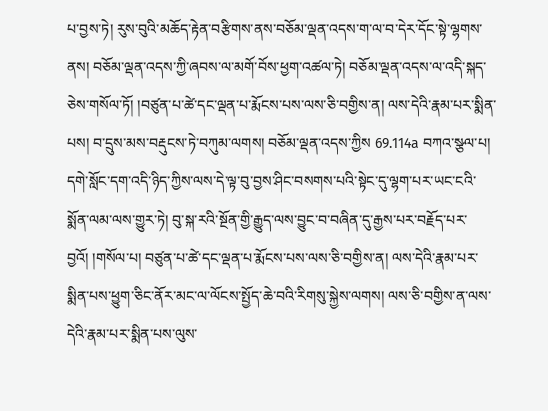པ་བྱས་ཏེ། རུས་བུའི་མཆོད་རྟེན་བརྩིགས་ནས་བཅོམ་ལྡན་འདས་ག་ལ་བ་དེར་དོང་སྟེ་ལྷགས་ནས། བཅོམ་ལྡན་འདས་ཀྱི་ཞབས་ལ་མགོ་བོས་ཕྱག་འཚལ་ཏེ། བཅོམ་ལྡན་འདས་ལ་འདི་སྐད་ཅེས་གསོལ་ཏོ། །བཙུན་པ་ཚེ་དང་ལྡན་པ་རྨོངས་པས་ལས་ཅི་བགྱིས་ན། ལས་དེའི་རྣམ་པར་སྨིན་པས། བ་དྲུས་མས་བརྡུངས་ཏེ་བཀུམ་ལགས། བཅོམ་ལྡན་འདས་ཀྱིས 69.114a བཀའ་སྩལ་པ། དགེ་སློང་དག་འདི་ཉིད་ཀྱིས་ལས་དེ་ལྟ་བུ་བྱས་ཤིང་བསགས་པའི་སྟེང་དུ་ལྷག་པར་ཡང་ངའི་སྨོན་ལམ་ལས་གྱུར་ཏེ། བུ་སྐ་རའི་སྔོན་གྱི་རྒྱུད་ལས་བྱུང་བ་བཞིན་དུ་རྒྱས་པར་བརྗོད་པར་བྱའོ། །གསོལ་པ། བཙུན་པ་ཚེ་དང་ལྡན་པ་རྨོངས་པས་ལས་ཅི་བགྱིས་ན། ལས་དེའི་རྣམ་པར་སྨིན་པས་ཕྱུག་ཅིང་ནོར་མང་ལ་ལོངས་སྤྱོད་ཆེ་བའི་རིགསུ་སྐྱེས་ལགས། ལས་ཅི་བགྱིས་ན་ལས་དེའི་རྣམ་པར་སྨིན་པས་ལུས་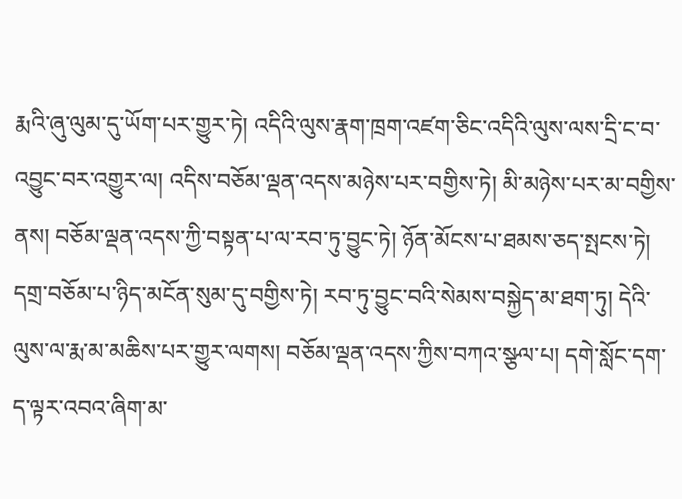རྨའི་ཞུ་ལུམ་དུ་ཡོག་པར་གྱུར་ཏེ། འདིའི་ལུས་རྣག་ཁྲག་འཛག་ཅིང་འདིའི་ལུས་ལས་དྲི་ང་བ་འབྱུང་བར་འགྱུར་ལ། འདིས་བཅོམ་ལྡན་འདས་མཉེས་པར་བགྱིས་ཏེ། མི་མཉེས་པར་མ་བགྱིས་ནས། བཅོམ་ལྡན་འདས་ཀྱི་བསྟན་པ་ལ་རབ་ཏུ་བྱུང་ཏེ། ཉོན་མོངས་པ་ཐམས་ཅད་སྤངས་ཏེ། དགྲ་བཅོམ་པ་ཉིད་མངོན་སུམ་དུ་བགྱིས་ཏེ། རབ་ཏུ་བྱུང་བའི་སེམས་བསྐྱེད་མ་ཐག་ཏུ། དེའི་ལུས་ལ་རྨ་མ་མཆིས་པར་གྱུར་ལགས། བཅོམ་ལྡན་འདས་ཀྱིས་བཀའ་སྩལ་པ། དགེ་སློང་དག་ད་ལྟར་འབའ་ཞིག་མ་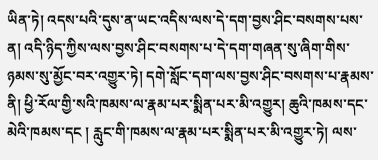ཡིན་ཏེ། འདས་པའི་དུས་ན་ཡང་འདིས་ལས་དེ་དག་བྱས་ཤིང་བསགས་པས་ན། འདི་ཉིད་ཀྱིས་ལས་བྱས་ཤིང་བསགས་པ་དེ་དག་གཞན་སུ་ཞིག་གིས་ཉམས་སུ་མྱོང་བར་འགྱུར་ཏེ། དགེ་སློང་དག་ལས་བྱས་ཤིང་བསགས་པ་རྣམས་ནི། ཕྱི་རོལ་གྱི་སའི་ཁམས་ལ་རྣམ་པར་སྨིན་པར་མི་འགྱུར། ཆུའི་ཁམས་དང་མེའི་ཁམས་དང ། རླུང་གི་ཁམས་ལ་རྣམ་པར་སྨིན་པར་མི་འགྱུར་ཏེ། ལས་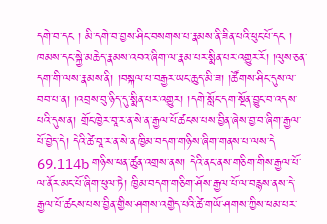དགེ་བ་དང ། མི་དགེ་བ་བྱས་ཤིང་བསགས་པ་རྣམས་ནི་ཟིན་པའི་ཕུང་པོ་དང ། ཁམས་དང་སྐྱེ་མཆེད་རྣམས་འབའ་ཞིག་ལ་རྣམ་པར་སྨིན་པར་འགྱུར་རོ། །ལུས་ཅན་དག་གི་ལས་རྣམས་ནི། །བསྐལ་པ་བརྒྱར་ཡང་ཆུད་མི་ཟ། །ཚོགས་ཤིང་དུས་ལ་བབ་པ་ན། །འབྲས་བུ་ཉིད་དུ་སྨིན་པར་འགྱུར། །དགེ་སློང་དག་སྔོན་བྱུང་བ་འདས་པའི་དུས་ན། གྲོང་ཁྱེར་བཱ་ར་ན་སེ་ན་རྒྱལ་པོ་ཚངས་པས་བྱིན་ཞེས་བྱ་བ་ཞིག་རྒྱལ་པོ་བྱེད་དེ། དེའི་ཚེ་བཱ་ར་ན་སེ་ན་ཁྱིམ་བདག་གཉིས་ཞིག་གནས་པ་ལས་དེ 69.114b གཉིས་ཕན་ཚུན་འགྲས་ནས། དེའི་ནང་ནས་གཅིག་གིས་རྒྱལ་པོ་ལ་ནོར་མང་པོ་ཞིག་ཕུལ་ཏེ། ཁྱིམ་བདག་གཅིག་ཤོས་རྒྱལ་པོ་ལ་བརྙས་ནས་དེ་རྒྱལ་པོ་ཚངས་པས་བྱིན་གྱིས་ཤགས་འགྱེད་པའི་ཚེ་གཡོ་ཤགས་ཀྱིས་ཕམ་པར་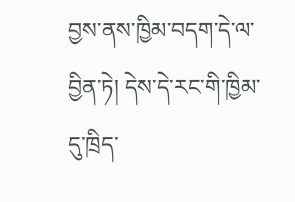བྱས་ནས་ཁྱིམ་བདག་དེ་ལ་བྱིན་ཏེ། དེས་དེ་རང་གི་ཁྱིམ་དུ་ཁྲིད་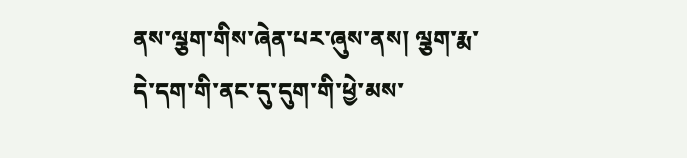ནས་ལྕག་གིས་ཞེན་པར་ཞུས་ནས། ལྕག་རྨ་དེ་དག་གི་ནང་དུ་དུག་གི་ཕྱེ་མས་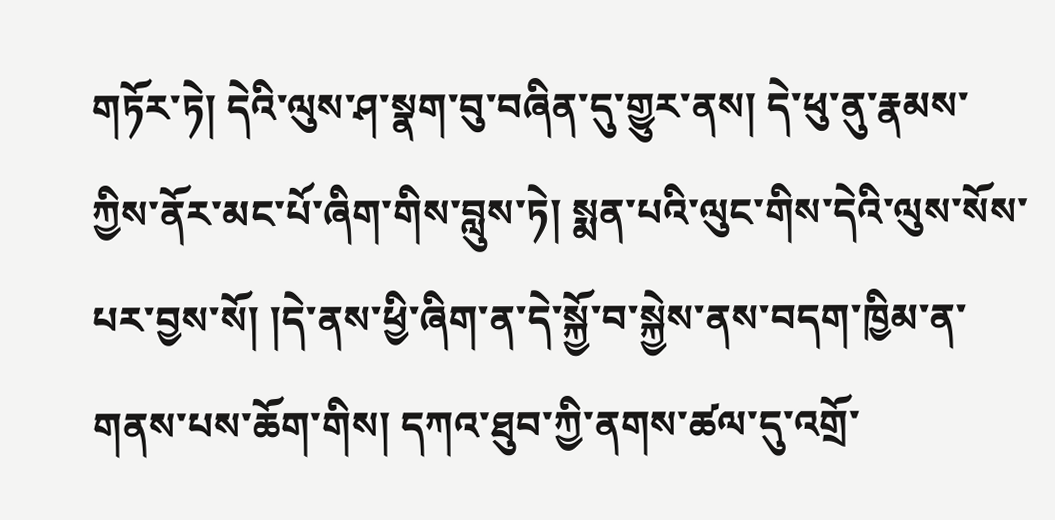གཏོར་ཏེ། དེའི་ལུས་ཤ་སྣག་བུ་བཞིན་དུ་གྱུར་ནས། དེ་ཕུ་ནུ་རྣམས་ཀྱིས་ནོར་མང་པོ་ཞིག་གིས་བླུས་ཏེ། སྨན་པའི་ལུང་གིས་དེའི་ལུས་སོས་པར་བྱས་སོ། །དེ་ནས་ཕྱི་ཞིག་ན་དེ་སྐྱོ་བ་སྐྱེས་ནས་བདག་ཁྱིམ་ན་གནས་པས་ཆོག་གིས། དཀའ་ཐུབ་ཀྱི་ནགས་ཚལ་དུ་འགྲོ་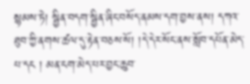སྙམས་ཏེ། སྦྱིན་བདག་སྦྱིན་ཞིང་བསོད་ནམས་དག་བྱས་ནས། དཀའ་ཐུབ་ཀྱི་ནགས་ཚལ་དུ་རྟེན་བཅས་སོ། །དེ་དེར་སོང་ནས་སློབ་དཔོན་མེད་པ་དང ། མན་ངག་མེད་པར་བྱང་ཆུབ་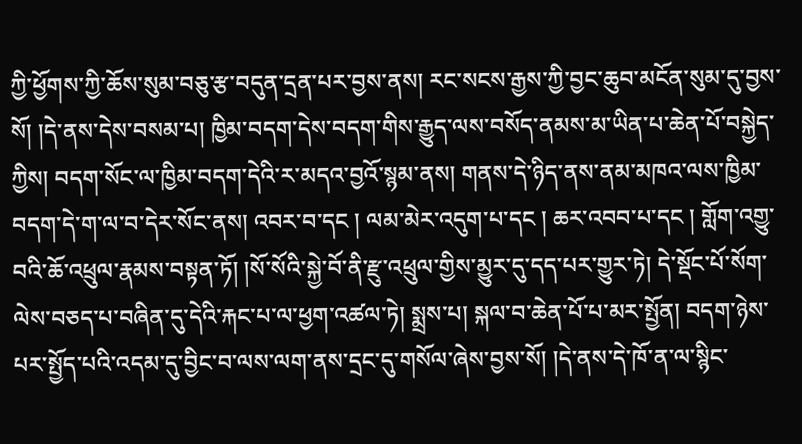ཀྱི་ཕྱོགས་ཀྱི་ཆོས་སུམ་བཅུ་རྩ་བདུན་དྲན་པར་བྱས་ནས། རང་སངས་རྒྱས་ཀྱི་བྱང་ཆུབ་མངོན་སུམ་དུ་བྱས་སོ། །དེ་ནས་དེས་བསམ་པ། ཁྱིམ་བདག་དེས་བདག་གིས་རྒྱུད་ལས་བསོད་ནམས་མ་ཡིན་པ་ཆེན་པོ་བསྐྱེད་ཀྱིས། བདག་སོང་ལ་ཁྱིམ་བདག་དེའི་ར་མདའ་བྱའོ་སྙམ་ནས། གནས་དེ་ཉིད་ནས་ནམ་མཁའ་ལས་ཁྱིམ་བདག་དེ་ག་ལ་བ་དེར་སོང་ནས། འབར་བ་དང ། ལམ་མེར་འདུག་པ་དང ། ཆར་འབབ་པ་དང ། གློག་འགྱུ་བའི་ཆོ་འཕྲུལ་རྣམས་བསྟན་ཏོ། །སོ་སོའི་སྐྱེ་བོ་ནི་རྫུ་འཕྲུལ་གྱིས་མྱུར་དུ་དད་པར་གྱུར་ཏེ། དེ་སྡོང་པོ་སོག་ལེས་བཅད་པ་བཞིན་དུ་དེའི་རྐང་པ་ལ་ཕྱག་འཚལ་ཏེ། སྨྲས་པ། སྐལ་བ་ཆེན་པོ་པ་མར་སྤྱོན། བདག་ཉེས་པར་སྤྱོད་པའི་འདམ་དུ་བྱིང་བ་ལས་ལག་ནས་དྲང་དུ་གསོལ་ཞེས་བྱས་སོ། །དེ་ནས་དེ་ཁོ་ན་ལ་སྙིང་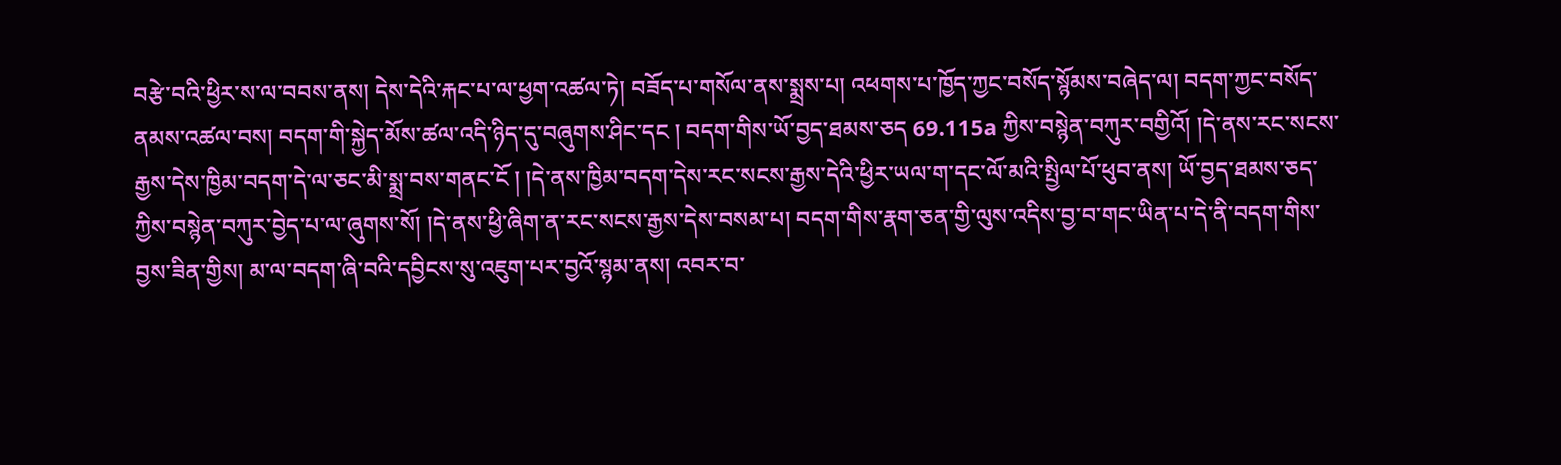བརྩེ་བའི་ཕྱིར་ས་ལ་བབས་ནས། དེས་དེའི་རྐང་པ་ལ་ཕྱག་འཚལ་ཏེ། བཟོད་པ་གསོལ་ནས་སྨྲས་པ། འཕགས་པ་ཁྱོད་ཀྱང་བསོད་སྙོམས་བཞེད་ལ། བདག་ཀྱང་བསོད་ནམས་འཚལ་བས། བདག་གི་སྐྱེད་མོས་ཚལ་འདི་ཉིད་དུ་བཞུགས་ཤིང་དང ། བདག་གིས་ཡོ་བྱད་ཐམས་ཅད 69.115a ཀྱིས་བསྙེན་བཀུར་བགྱིའོ། །དེ་ནས་རང་སངས་རྒྱས་དེས་ཁྱིམ་བདག་དེ་ལ་ཅང་མི་སྨྲ་བས་གནང་ངོ ། །དེ་ནས་ཁྱིམ་བདག་དེས་རང་སངས་རྒྱས་དེའི་ཕྱིར་ཡལ་ག་དང་ལོ་མའི་སྤྱིལ་པོ་ཕུབ་ནས། ཡོ་བྱད་ཐམས་ཅད་ཀྱིས་བསྙེན་བཀུར་བྱེད་པ་ལ་ཞུགས་སོ། །དེ་ནས་ཕྱི་ཞིག་ན་རང་སངས་རྒྱས་དེས་བསམ་པ། བདག་གིས་རྣག་ཅན་གྱི་ལུས་འདིས་བྱ་བ་གང་ཡིན་པ་དེ་ནི་བདག་གིས་བྱས་ཟིན་གྱིས། མ་ལ་བདག་ཞི་བའི་དབྱིངས་སུ་འཇུག་པར་བྱའོ་སྙམ་ནས། འབར་བ་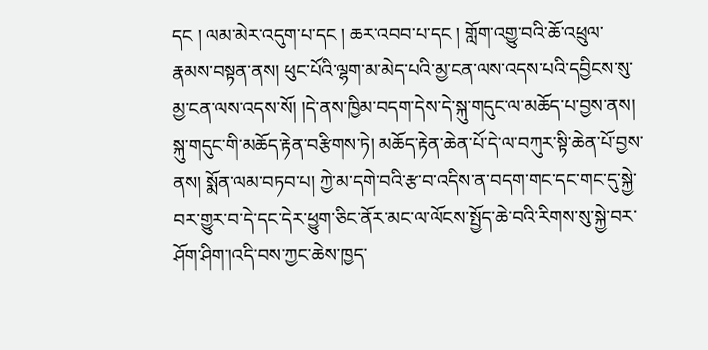དང ། ལམ་མེར་འདུག་པ་དང ། ཆར་འབབ་པ་དང ། གློག་འགྱུ་བའི་ཆོ་འཕྲུལ་རྣམས་བསྟན་ནས། ཕུང་པོའི་ལྷག་མ་མེད་པའི་མྱ་ངན་ལས་འདས་པའི་དབྱིངས་སུ་མྱ་ངན་ལས་འདས་སོ། །དེ་ནས་ཁྱིམ་བདག་དེས་དེ་སྐུ་གདུང་ལ་མཆོད་པ་བྱས་ནས། སྐུ་གདུང་གི་མཆོད་རྟེན་བརྩིགས་ཏེ། མཆོད་རྟེན་ཆེན་པོ་དེ་ལ་བཀུར་སྟི་ཆེན་པོ་བྱས་ནས། སྨོན་ལམ་བཏབ་པ། ཀྱེ་མ་དགེ་བའི་རྩ་བ་འདིས་ན་བདག་གང་དང་གང་དུ་སྐྱེ་བར་གྱུར་བ་དེ་དང་དེར་ཕྱུག་ཅིང་ནོར་མང་ལ་ལོངས་སྤྱོད་ཆེ་བའི་རིགས་སུ་སྐྱེ་བར་ཤོག་ཤིག་།འདི་བས་ཀྱང་ཆེས་ཁྱད་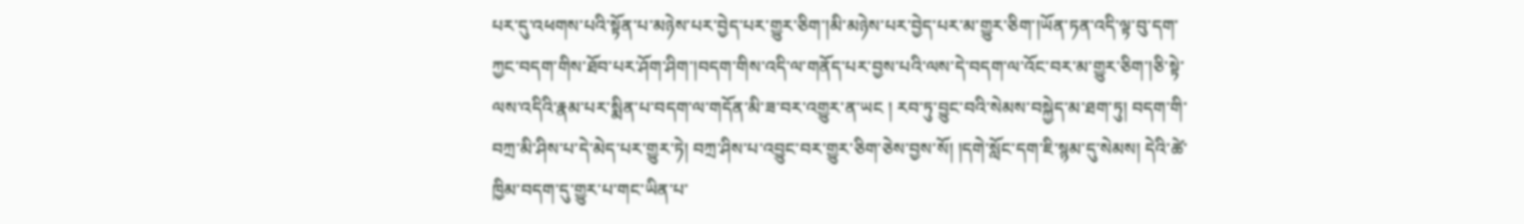པར་དུ་འཕགས་པའི་སྟོན་པ་མཉེས་པར་བྱེད་པར་གྱུར་ཅིག་།མི་མཉེས་པར་བྱེད་པར་མ་གྱུར་ཅིག་།ཡོན་ཏན་འདི་ལྟ་བུ་དག་ཀྱང་བདག་གིས་ཐོབ་པར་ཤོག་ཤིག་།བདག་གིས་འདི་ལ་གནོད་པར་བྱས་པའི་ལས་དེ་བདག་ལ་འོང་བར་མ་གྱུར་ཅིག་།ཅི་སྟེ་ལས་འདིའི་རྣམ་པར་སྨིན་པ་བདག་ལ་གདོན་མི་ཟ་བར་འགྱུར་ན་ཡང ། རབ་ཏུ་བྱུང་བའི་སེམས་བསྐྱེད་མ་ཐག་ཏུ། བདག་གི་བཀྲ་མི་ཤིས་པ་དེ་མེད་པར་གྱུར་ཏེ། བཀྲ་ཤིས་པ་འབྱུང་བར་གྱུར་ཅིག་ཅེས་བྱས་སོ། །དགེ་སློང་དག་ཇི་སྙམ་དུ་སེམས། དེའི་ཚེ་ཁྱིམ་བདག་དུ་གྱུར་པ་གང་ཡིན་པ་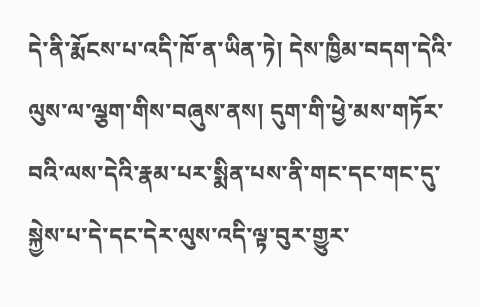དེ་ནི་རྨོངས་པ་འདི་ཁོ་ན་ཡིན་ཏེ། དེས་ཁྱིམ་བདག་དེའི་ལུས་ལ་ལྕག་གིས་བཞུས་ནས། དུག་གི་ཕྱེ་མས་གཏོར་བའི་ལས་དེའི་རྣམ་པར་སྨིན་པས་ནི་གང་དང་གང་དུ་སྐྱེས་པ་དེ་དང་དེར་ལུས་འདི་ལྟ་བུར་གྱུར་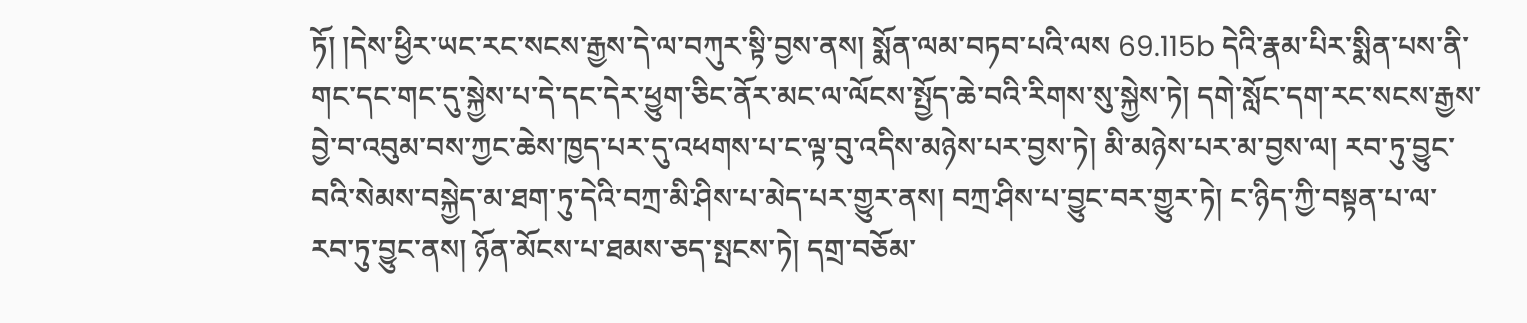ཏོ། །དེས་ཕྱིར་ཡང་རང་སངས་རྒྱས་དེ་ལ་བཀུར་སྟི་བྱས་ནས། སྨོན་ལམ་བཏབ་པའི་ལས 69.115b དེའི་རྣམ་པིར་སྨིན་པས་ནི་གང་དང་གང་དུ་སྐྱེས་པ་དེ་དང་དེར་ཕྱུག་ཅིང་ནོར་མང་ལ་ལོངས་སྤྱོད་ཆེ་བའི་རིགས་སུ་སྐྱེས་ཏེ། དགེ་སློང་དག་རང་སངས་རྒྱས་བྱེ་བ་འབུམ་བས་ཀྱང་ཆེས་ཁྱད་པར་དུ་འཕགས་པ་ང་ལྟ་བུ་འདིས་མཉེས་པར་བྱས་ཏེ། མི་མཉེས་པར་མ་བྱས་ལ། རབ་ཏུ་བྱུང་བའི་སེམས་བསྐྱེད་མ་ཐག་ཏུ་དེའི་བཀྲ་མི་ཤིས་པ་མེད་པར་གྱུར་ནས། བཀྲ་ཤིས་པ་བྱུང་བར་གྱུར་ཏེ། ང་ཉིད་ཀྱི་བསྟན་པ་ལ་རབ་ཏུ་བྱུང་ནས། ཉོན་མོངས་པ་ཐམས་ཅད་སྤངས་ཏེ། དགྲ་བཅོམ་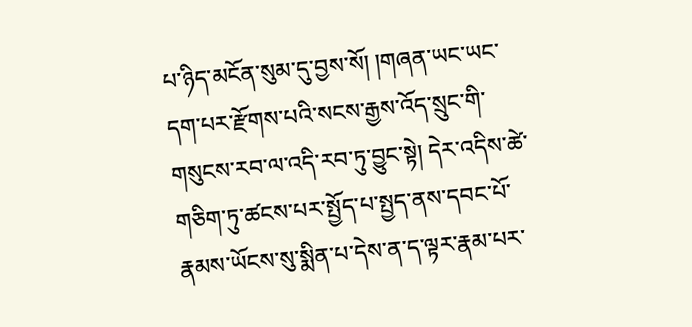པ་ཉིད་མངོན་སུམ་དུ་བྱས་སོ། །གཞན་ཡང་ཡང་དག་པར་རྫོགས་པའི་སངས་རྒྱས་འོད་སྲུང་གི་གསུངས་རབ་ལ་འདི་རབ་ཏུ་བྱུང་སྟེ། དེར་འདིས་ཚེ་གཅིག་ཏུ་ཚངས་པར་སྤྱོད་པ་སྤྱད་ནས་དབང་པོ་རྣམས་ཡོངས་སུ་སྨིན་པ་དེས་ན་ད་ལྟར་རྣམ་པར་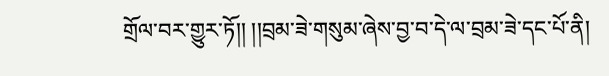གྲོལ་བར་གྱུར་ཏོ།། །།བྲམ་ཟེ་གསུམ་ཞེས་བྱ་བ་དེ་ལ་བྲམ་ཟེ་དང་པོ་ནི།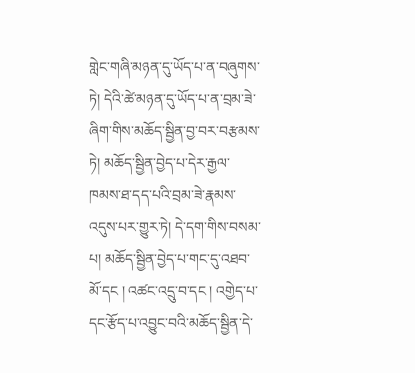གླེང་གཞི་མཉན་དུ་ཡོད་པ་ན་བཞུགས་ཏེ། དེའི་ཚེ་མཉན་དུ་ཡོད་པ་ན་བྲམ་ཟེ་ཞིག་གིས་མཆོད་སྦྱིན་བྱ་བར་བརྩམས་ཏེ། མཆོད་སྦྱིན་བྱེད་པ་དེར་རྒྱལ་ཁམས་ཐ་དད་པའི་བྲམ་ཟེ་རྣམས་འདུས་པར་གྱུར་ཏེ། དེ་དག་གིས་བསམ་པ། མཆོད་སྦྱིན་བྱེད་པ་གང་དུ་འཐབ་མོ་དང ། འཚང་འདྲུ་བ་དང ། འགྱེད་པ་དང་རྩོད་པ་འབྱུང་བའི་མཆོད་སྦྱིན་དེ་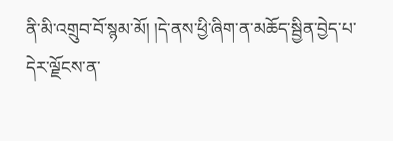ནི་མི་འགྲུབ་བོ་སྙམ་མོ། །དེ་ནས་ཕྱི་ཞིག་ན་མཆོད་སྦྱིན་བྱེད་པ་དེར་ལྗོངས་ན་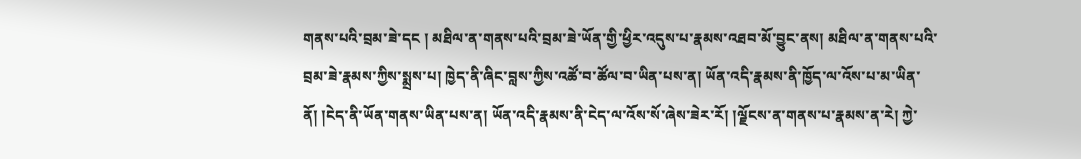གནས་པའི་བྲམ་ཟེ་དང ། མཐིལ་ན་གནས་པའི་བྲམ་ཟེ་ཡོན་གྱི་ཕྱིར་འདུས་པ་རྣམས་འཐབ་མོ་བྱུང་ནས། མཐིལ་ན་གནས་པའི་བྲམ་ཟེ་རྣམས་ཀྱིས་སྨྲས་པ། ཁྱེད་ནི་ཞིང་བླས་ཀྱིས་འཚོ་བ་ཚོལ་བ་ཡིན་པས་ན། ཡོན་འདི་རྣམས་ནི་ཁྱོད་ལ་འོས་པ་མ་ཡིན་ནོ། །ངེད་ནི་ཡོན་གནས་ཡིན་པས་ན། ཡོན་འདི་རྣམས་ནི་ངེད་ལ་འོས་སོ་ཞེས་ཟེར་རོ། །ལྗོངས་ན་གནས་པ་རྣམས་ན་རེ། ཀྱེ་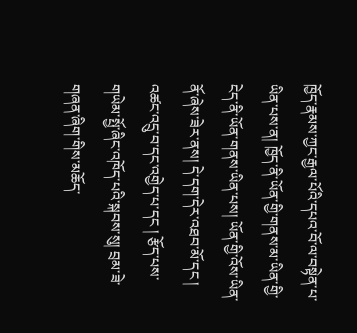ཁྱོད་རྣམས་ཀྱང་རྒྱལ་པོའི་དཔའ་བོ་ལ་བསྟེན་པ་ཡིན་པས་ན། ཁྱོད་ནི་ཡོན་གྱི་གནས་མ་ཡིན་གྱི་ངེད་ནི་ཡོན་གནས་ཡིན་པས། ཡོན་གྱི་འོས་ཡིན་ནོ་ཞེས་ཟེར་ནས། དེ་དག་དེར་འཐབ་མོ་དང ། འཚང་འདྲུ་བ་དང་འགྱེད་པ་དང ། རྩོད་པས་གཡེམ་སྤྱོ་ཞིང་འཁོད་པའི་སྐབས་སུ། བྲམ་ཟེ་གཞན་ཞིག་གིས་མཆོད་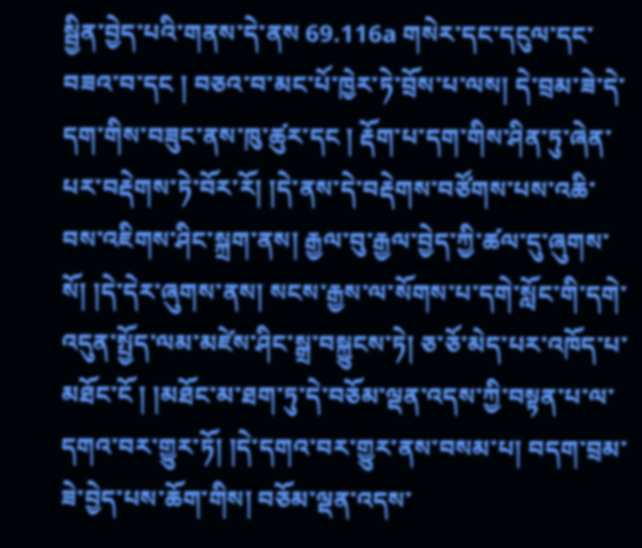སྦྱིན་བྱེད་པའི་གནས་དེ་ནས 69.116a གསེར་དང་དངུལ་དང་བཟའ་བ་དང ། བཅའ་བ་མང་པོ་ཁྱེར་ཏེ་བྲོས་པ་ལས། དེ་བྲམ་ཟེ་དེ་དག་གིས་བཟུང་ནས་ཁུ་ཚུར་དང ། རྡོག་པ་དག་གིས་ཤིན་ཏུ་ཞེན་པར་བརྡེགས་ཏེ་བོར་རོ། །དེ་ནས་དེ་བརྡེགས་བཙོགས་པས་འཆི་བས་འཇིགས་ཤིང་སྐྲག་ནས། རྒྱལ་བུ་རྒྱལ་བྱེད་ཀྱི་ཚལ་དུ་ཞུགས་སོ། །དེ་དེར་ཞུགས་ནས། སངས་རྒྱས་ལ་སོགས་པ་དགེ་སློང་གི་དགེ་འདུན་སྤྱོད་ལམ་མཛེས་ཤིང་སྒྲ་བསྐྱུངས་ཏེ། ཅ་ཅོ་མེད་པར་འཁོད་པ་མཐོང་ངོ ། །མཐོང་མ་ཐག་ཏུ་དེ་བཅོམ་ལྡན་འདས་ཀྱི་བསྟན་པ་ལ་དགའ་བར་གྱུར་ཏོ། །དེ་དགའ་བར་གྱུར་ནས་བསམ་པ། བདག་བྲམ་ཟེ་བྱེད་པས་ཆོག་གིས། བཅོམ་ལྡན་འདས་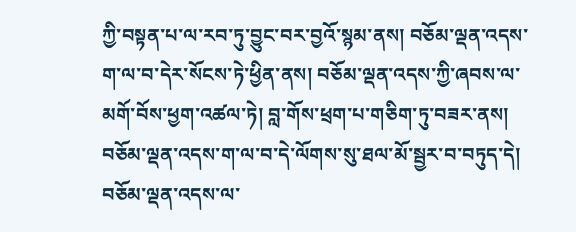ཀྱི་བསྟན་པ་ལ་རབ་ཏུ་བྱུང་བར་བྱའོ་སྙམ་ནས། བཅོམ་ལྡན་འདས་ག་ལ་བ་དེར་སོངས་ཏེ་ཕྱིན་ནས། བཅོམ་ལྡན་འདས་ཀྱི་ཞབས་ལ་མགོ་བོས་ཕྱག་འཚལ་ཏེ། བླ་གོས་ཕྲག་པ་གཅིག་ཏུ་བཟར་ནས། བཅོམ་ལྡན་འདས་ག་ལ་བ་དེ་ལོགས་སུ་ཐལ་མོ་སྦྱར་བ་བཏུད་དེ། བཅོམ་ལྡན་འདས་ལ་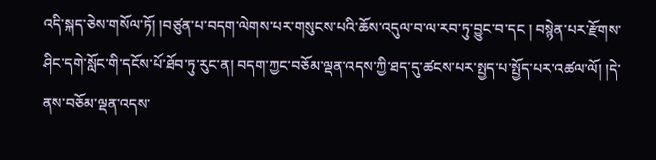འདི་སྐད་ཅེས་གསོལ་ཏོ། །བཙུན་པ་བདག་ལེགས་པར་གསུངས་པའི་ཆོས་འདུལ་བ་ལ་རབ་ཏུ་བྱུང་བ་དང ། བསྙེན་པར་རྫོགས་ཤིང་དགེ་སློང་གི་དངོས་པོ་ཐོབ་ཏུ་རུང་ན། བདག་ཀྱང་བཅོམ་ལྡན་འདས་ཀྱི་ཐད་དུ་ཚངས་པར་སྤྱད་པ་སྤྱོད་པར་འཚལ་ལོ། །དེ་ནས་བཅོམ་ལྡན་འདས་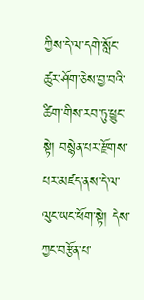ཀྱིས་དེ་ལ་དགེ་སློང་ཚུར་ཤོག་ཅེས་བྱ་བའི་ཚིག་གིས་རབ་ཏུ་ཕྱུང་སྟེ། བསྙེན་པར་རྫོགས་པར་མཛད་ནས་དེ་ལ་ལུང་ཡང་ཕོག་སྟེ། དེས་ཀྱང་བརྩོན་པ་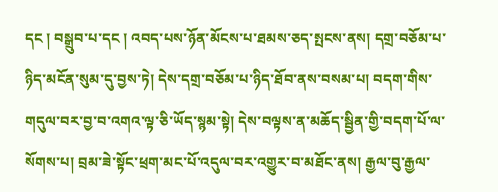དང ། བསྒྲུབ་པ་དང ། འབད་པས་ཉོན་མོངས་པ་ཐམས་ཅད་སྤངས་ནས། དགྲ་བཅོམ་པ་ཉིད་མངོན་སུམ་དུ་བྱས་ཏེ། དེས་དགྲ་བཅོམ་པ་ཉིད་ཐོབ་ནས་བསམ་པ། བདག་གིས་གདུལ་བར་བྱ་བ་འགའ་ལྟ་ཅི་ཡོད་སྙམ་སྟེ། དེས་བལྟས་ན་མཆོད་སྦྱིན་གྱི་བདག་པོ་ལ་སོགས་པ། བྲམ་ཟེ་སྟོང་ཕྲག་མང་པོ་འདུལ་བར་འགྱུར་བ་མཐོང་ནས། རྒྱལ་བུ་རྒྱལ་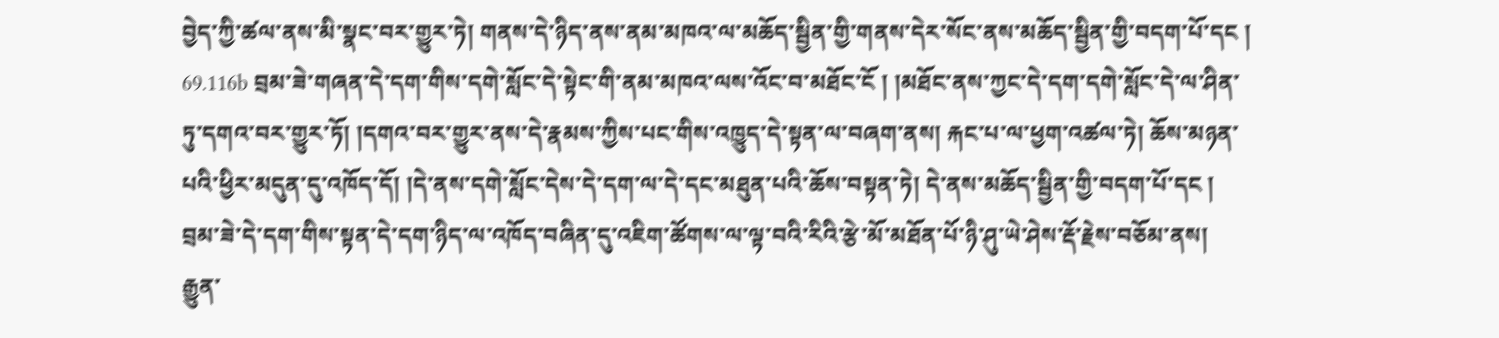བྱེད་ཀྱི་ཚལ་ནས་མི་སྣང་བར་གྱུར་ཏེ། གནས་དེ་ཉིད་ནས་ནམ་མཁའ་ལ་མཆོད་སྦྱིན་གྱི་གནས་དེར་སོང་ནས་མཆོད་སྦྱིན་གྱི་བདག་པོ་དང ། 69.116b བྲམ་ཟེ་གཞན་དེ་དག་གིས་དགེ་སློང་དེ་སྟེང་གི་ནམ་མཁའ་ལས་འོང་བ་མཐོང་ངོ ། །མཐོང་ནས་ཀྱང་དེ་དག་དགེ་སློང་དེ་ལ་ཤིན་ཏུ་དགའ་བར་གྱུར་ཏོ། །དགའ་བར་གྱུར་ནས་དེ་རྣམས་ཀྱིས་པང་གིས་འཁྱུད་དེ་སྟན་ལ་བཞག་ནས། རྐང་པ་ལ་ཕྱག་འཚལ་ཏེ། ཆོས་མཉན་པའི་ཕྱིར་མདུན་དུ་འཁོད་དོ། །དེ་ནས་དགེ་སློང་དེས་དེ་དག་ལ་དེ་དང་མཐུན་པའི་ཆོས་བསྟན་ཏེ། དེ་ནས་མཆོད་སྦྱིན་གྱི་བདག་པོ་དང ། བྲམ་ཟེ་དེ་དག་གིས་སྟན་དེ་དག་ཉིད་ལ་འཁོད་བཞིན་དུ་འཇིག་ཚོགས་ལ་ལྟ་བའི་རིའི་རྩེ་མོ་མཐོན་པོ་ཉི་ཤུ་ཡེ་ཤེས་རྡོ་རྗེས་བཅོམ་ནས། རྒྱུན་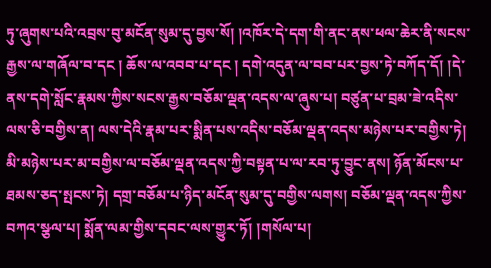ཏུ་ཞུགས་པའི་འབྲས་བུ་མངོན་སུམ་དུ་བྱས་སོ། །འཁོར་དེ་དག་གི་ནང་ནས་ཕལ་ཆེར་ནི་སངས་རྒྱས་ལ་གཞོལ་བ་དང ། ཆོས་ལ་འབབ་པ་དང ། དགེ་འདུན་ལ་བབ་པར་བྱས་ཏེ་བཀོད་དོ། །དེ་ནས་དགེ་སློང་རྣམས་ཀྱིས་སངས་རྒྱས་བཅོམ་ལྡན་འདས་ལ་ཞུས་པ། བཙུན་པ་བྲམ་ཟེ་འདིས་ལས་ཅི་བགྱིས་ན། ལས་དེའི་རྣམ་པར་སྨིན་པས་འདིས་བཅོམ་ལྡན་འདས་མཉེས་པར་བགྱིས་ཏེ། མི་མཉེས་པར་མ་བགྱིས་ལ་བཅོམ་ལྡན་འདས་ཀྱི་བསྟན་པ་ལ་རབ་ཏུ་བྱུང་ནས། ཉོན་མོངས་པ་ཐམས་ཅད་སྤངས་ཏེ། དགྲ་བཅོམ་པ་ཉིད་མངོན་སུམ་དུ་བགྱིས་ལགས། བཅོམ་ལྡན་འདས་ཀྱིས་བཀའ་སྩལ་པ། སྨོན་ལམ་གྱིས་དབང་ལས་གྱུར་ཏོ། །གསོལ་པ།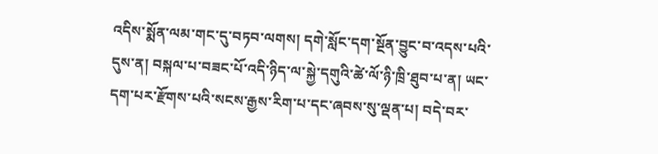འདིས་སྨོན་ལམ་གང་དུ་བཏབ་ལགས། དགེ་སློང་དག་སྔོན་བྱུང་བ་འདས་པའི་དུས་ན། བསྐལ་པ་བཟང་པོ་འདི་ཉིད་ལ་སྐྱེ་དགུའི་ཚེ་ལོ་ཉི་ཁྲི་ཐུབ་པ་ན། ཡང་དག་པར་རྫོགས་པའི་སངས་རྒྱས་རིག་པ་དང་ཞབས་སུ་ལྡན་པ། བདེ་བར་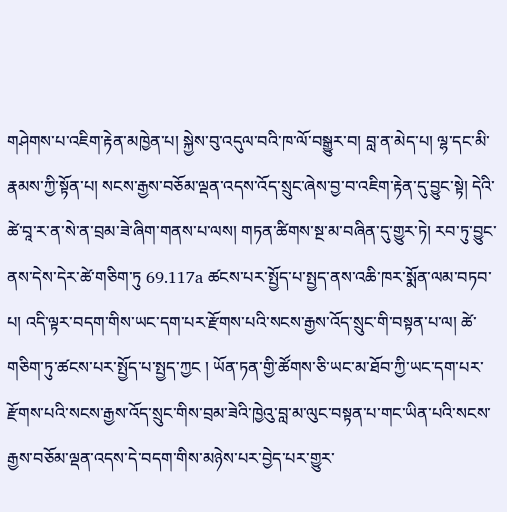གཤེགས་པ་འཇིག་རྟེན་མཁྱེན་པ། སྐྱེས་བུ་འདུལ་བའི་ཁ་ལོ་བསྒྱུར་བ། བླ་ན་མེད་པ། ལྷ་དང་མི་རྣམས་ཀྱི་སྟོན་པ། སངས་རྒྱས་བཅོམ་ལྡན་འདས་འོད་སྲུང་ཞེས་བྱ་བ་འཇིག་རྟེན་དུ་བྱུང་སྟེ། དེའི་ཚེ་བཱ་ར་ན་སེ་ན་བྲམ་ཟེ་ཞིག་གནས་པ་ལས། གཏན་ཚིགས་སྔ་མ་བཞིན་དུ་གྱུར་ཏེ། རབ་ཏུ་བྱུང་ནས་དེས་དེར་ཚེ་གཅིག་ཏུ 69.117a ཚངས་པར་སྤྱོད་པ་སྤྱད་ནས་འཆི་ཁར་སྨོན་ལམ་བཏབ་པ། འདི་ལྟར་བདག་གིས་ཡང་དག་པར་རྫོགས་པའི་སངས་རྒྱས་འོད་སྲུང་གི་བསྟན་པ་ལ། ཚེ་གཅིག་ཏུ་ཚངས་པར་སྤྱོད་པ་སྤྱད་ཀྱང ། ཡོན་ཏན་གྱི་ཚོགས་ཅི་ཡང་མ་ཐོབ་ཀྱི་ཡང་དག་པར་རྫོགས་པའི་སངས་རྒྱས་འོད་སྲུང་གིས་བྲམ་ཟེའི་ཁྱེའུ་བླ་མ་ལུང་བསྟན་པ་གང་ཡིན་པའི་སངས་རྒྱས་བཅོམ་ལྡན་འདས་དེ་བདག་གིས་མཉེས་པར་བྱེད་པར་གྱུར་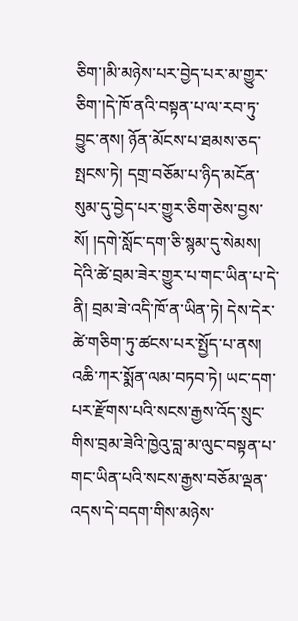ཅིག་།མི་མཉེས་པར་བྱེད་པར་མ་གྱུར་ཅིག་།དེ་ཁོ་ནའི་བསྟན་པ་ལ་རབ་ཏུ་བྱུང་ནས། ཉོན་མོངས་པ་ཐམས་ཅད་སྤངས་ཏེ། དགྲ་བཅོམ་པ་ཉིད་མངོན་སུམ་དུ་བྱེད་པར་གྱུར་ཅིག་ཅེས་བྱས་སོ། །དགེ་སློང་དག་ཅི་སྙམ་དུ་སེམས། དེའི་ཚེ་བྲམ་ཟེར་གྱུར་པ་གང་ཡིན་པ་དེ་ནི། བྲམ་ཟེ་འདི་ཁོ་ན་ཡིན་ཏེ། དེས་དེར་ཚེ་གཅིག་ཏུ་ཚངས་པར་སྤྱོད་པ་ནས། འཆི་ཀར་སྨོན་ལམ་བཏབ་ཏེ། ཡང་དག་པར་རྫོགས་པའི་སངས་རྒྱས་འོད་སྲུང་གིས་བྲམ་ཟེའི་ཁྱེའུ་བླ་མ་ལུང་བསྟན་པ་གང་ཡིན་པའི་སངས་རྒྱས་བཅོམ་ལྡན་འདས་དེ་བདག་གིས་མཉེས་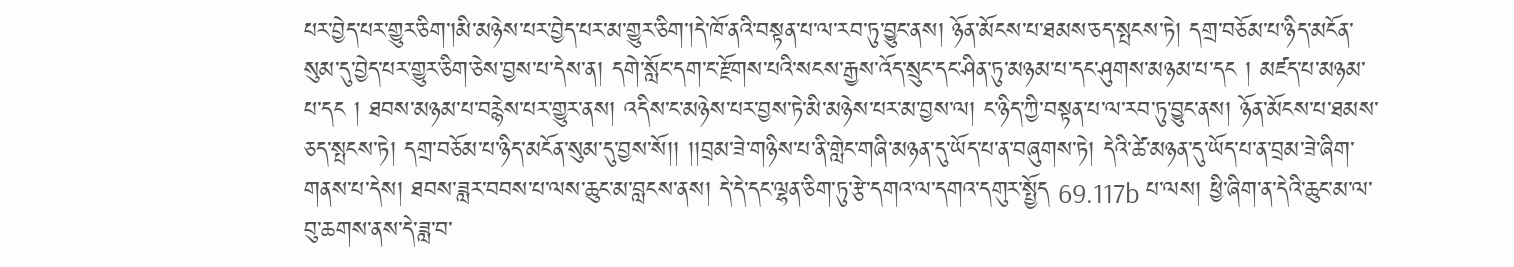པར་བྱེད་པར་གྱུར་ཅིག་།མི་མཉེས་པར་བྱེད་པར་མ་གྱུར་ཅིག་།དེ་ཁོ་ནའི་བསྟན་པ་ལ་རབ་ཏུ་བྱུང་ནས། ཉོན་མོངས་པ་ཐམས་ཅད་སྤངས་ཏེ། དགྲ་བཅོམ་པ་ཉིད་མངོན་སུམ་དུ་བྱེད་པར་གྱུར་ཅིག་ཅེས་བྱས་པ་དེས་ན། དགེ་སློང་དག་ང་རྫོགས་པའི་སངས་རྒྱས་འོད་སྲུང་དང་ཤིན་ཏུ་མཉམ་པ་དང་ཤུགས་མཉམ་པ་དང ། མཛད་པ་མཉམ་པ་དང ། ཐབས་མཉམ་པ་བརྙེས་པར་གྱུར་ནས། འདིས་ང་མཉེས་པར་བྱས་ཏེ་མི་མཉེས་པར་མ་བྱས་ལ། ང་ཉིད་ཀྱི་བསྟན་པ་ལ་རབ་ཏུ་བྱུང་ནས། ཉོན་མོངས་པ་ཐམས་ཅད་སྤངས་ཏེ། དགྲ་བཅོམ་པ་ཉིད་མངོན་སུམ་དུ་བྱས་སོ།། །།བྲམ་ཟེ་གཉིས་པ་ནི་གླེང་གཞི་མཉན་དུ་ཡོད་པ་ན་བཞུགས་ཏེ། དེའི་ཚེ་མཉན་དུ་ཡོད་པ་ན་བྲམ་ཟེ་ཞིག་གནས་པ་དེས། ཐབས་ཟླར་བབས་པ་ལས་ཆུང་མ་བླངས་ནས། དེ་དེ་དང་ལྷན་ཅིག་ཏུ་རྩེ་དགའ་ལ་དགའ་དགུར་སྤྱོད 69.117b པ་ལས། ཕྱི་ཞིག་ན་དེའི་ཆུང་མ་ལ་བུ་ཆགས་ནས་དེ་ཟླ་བ་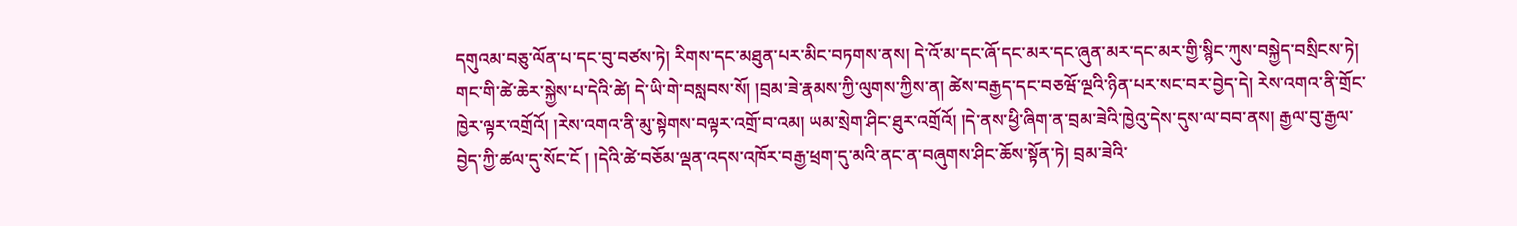དགུའམ་བཅུ་ལོན་པ་དང་བུ་བཙས་ཏེ། རིགས་དང་མཐུན་པར་མིང་བཏགས་ནས། དེ་འོ་མ་དང་ཞོ་དང་མར་དང་ཞུན་མར་དང་མར་གྱི་སྙིང་ཀུས་བསྐྱེད་བསྲིངས་ཏེ། གང་གི་ཚེ་ཆེར་སྐྱེས་པ་དེའི་ཚེ། དེ་ཡི་གེ་བསླབས་སོ། །བྲམ་ཟེ་རྣམས་ཀྱི་ལུགས་ཀྱིས་ན། ཚེས་བརྒྱད་དང་བཅཝོ་ལྔའི་ཉིན་པར་སང་བར་བྱེད་དེ། རེས་འགའ་ནི་གྲོང་ཁྱེར་ལྟར་འགྲོའོ། །རེས་འགའ་ནི་མུ་སྟེགས་བལྟར་འགྲོ་བ་འམ། ཡམ་སྲེག་ཤིང་ཐུར་འགྲོའོ། །དེ་ནས་ཕྱི་ཞིག་ན་བྲམ་ཟེའི་ཁྱེའུ་དེས་དུས་ལ་བབ་ནས། རྒྱལ་བུ་རྒྱལ་བྱེད་ཀྱི་ཚལ་དུ་སོང་ངོ ། །དེའི་ཚེ་བཅོམ་ལྡན་འདས་འཁོར་བརྒྱ་ཕྲག་དུ་མའི་ནང་ན་བཞུགས་ཤིང་ཆོས་སྟོན་ཏེ། བྲམ་ཟེའི་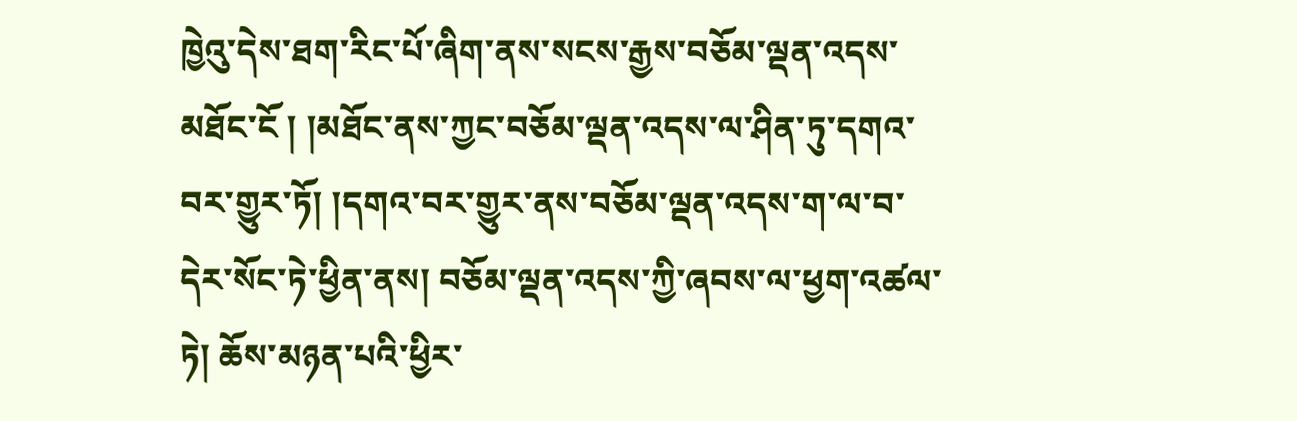ཁྱེའུ་དེས་ཐག་རིང་པོ་ཞིག་ནས་སངས་རྒྱས་བཅོམ་ལྡན་འདས་མཐོང་ངོ ། །མཐོང་ནས་ཀྱང་བཅོམ་ལྡན་འདས་ལ་ཤིན་ཏུ་དགའ་བར་གྱུར་ཏོ། །དགའ་བར་གྱུར་ནས་བཅོམ་ལྡན་འདས་ག་ལ་བ་དེར་སོང་ཏེ་ཕྱིན་ནས། བཅོམ་ལྡན་འདས་ཀྱི་ཞབས་ལ་ཕྱག་འཚལ་ཏེ། ཆོས་མཉན་པའི་ཕྱིར་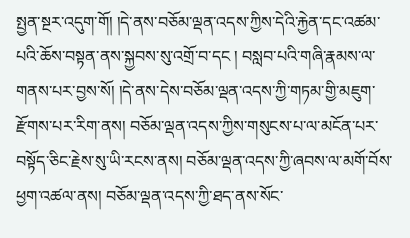སྤྱན་སྔར་འདུག་གོ། །དེ་ནས་བཅོམ་ལྡན་འདས་ཀྱིས་དེའི་རྐྱེན་དང་འཚམ་པའི་ཆོས་བསྟན་ནས་སྐྱབས་སུ་འགྲོ་བ་དང ། བསླབ་པའི་གཞི་རྣམས་ལ་གནས་པར་བྱས་སོ། །དེ་ནས་དེས་བཅོམ་ལྡན་འདས་ཀྱི་གཏམ་གྱི་མཇུག་རྫོགས་པར་རིག་ནས། བཅོམ་ལྡན་འདས་ཀྱིས་གསུངས་པ་ལ་མངོན་པར་བསྟོད་ཅིང་རྗེས་སུ་ཡི་རངས་ནས། བཅོམ་ལྡན་འདས་ཀྱི་ཞབས་ལ་མགོ་བོས་ཕྱག་འཚལ་ནས། བཅོམ་ལྡན་འདས་ཀྱི་ཐད་ནས་སོང་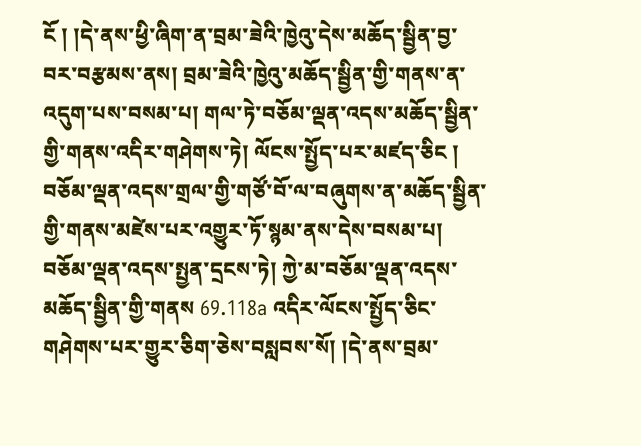ངོ ། །དེ་ནས་ཕྱི་ཞིག་ན་བྲམ་ཟེའི་ཁྱེའུ་དེས་མཆོད་སྦྱིན་བྱ་བར་བརྩམས་ནས། བྲམ་ཟེའི་ཁྱེའུ་མཆོད་སྦྱིན་གྱི་གནས་ན་འདུག་པས་བསམ་པ། གལ་ཏེ་བཅོམ་ལྡན་འདས་མཆོད་སྦྱིན་གྱི་གནས་འདིར་གཤེགས་ཏེ། ལོངས་སྤྱོད་པར་མཛད་ཅིང ། བཅོམ་ལྡན་འདས་གྲལ་གྱི་གཙོ་བོ་ལ་བཞུགས་ན་མཆོད་སྦྱིན་གྱི་གནས་མཛེས་པར་འགྱུར་ཏོ་སྙམ་ནས་དེས་བསམ་པ། བཅོམ་ལྡན་འདས་སྤྱན་དྲངས་ཏེ། ཀྱེ་མ་བཅོམ་ལྡན་འདས་མཆོད་སྦྱིན་གྱི་གནས 69.118a འདིར་ལོངས་སྤྱོད་ཅིང་གཤེགས་པར་གྱུར་ཅིག་ཅེས་བསླབས་སོ། །དེ་ནས་བྲམ་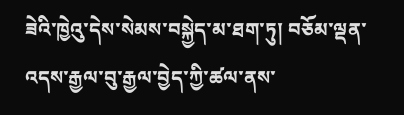ཟེའི་ཁྱེའུ་དེས་སེམས་བསྐྱེད་མ་ཐག་ཏུ། བཅོམ་ལྡན་འདས་རྒྱལ་བུ་རྒྱལ་བྱེད་ཀྱི་ཚལ་ནས་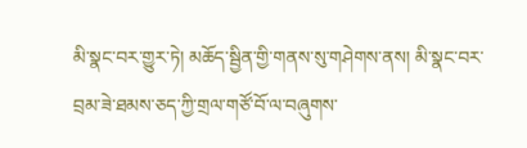མི་སྣང་བར་གྱུར་ཏེ། མཆོད་སྦྱིན་གྱི་གནས་སུ་གཤེགས་ནས། མི་སྣང་བར་བྲམ་ཟེ་ཐམས་ཅད་ཀྱི་གྲལ་གཙོ་བོ་ལ་བཞུགས་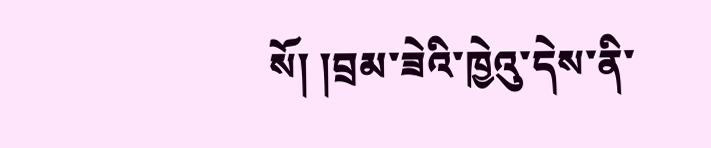སོ། །བྲམ་ཟེའི་ཁྱེའུ་དེས་ནི་